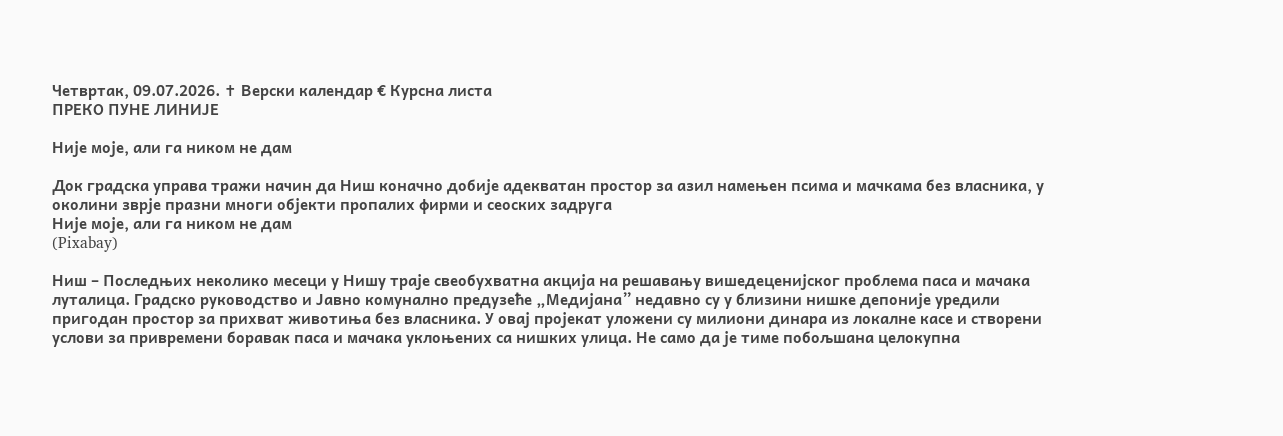Четвртак, 09.07.2026. ✝ Верски календар € Курсна листа
ПРЕКО ПУНЕ ЛИНИЈЕ

Није моје, али га ником не дам

Док градска управа тражи начин да Ниш коначно добије адекватан простор за азил намењен псима и мачкама без власника, у околини зврје празни многи објекти пропалих фирми и сеоских задруга
Није моје, али га ником не дам
(Pixabay)

Ниш – Последњих неколико месеци у Нишу траје свеобухватна акција на решавању вишедеценијског проблема паса и мачака луталица. Градско руководство и Јавно комунално предузеће „Медијана” недавно су у близини нишке депоније уредили пригодан простор за прихват животиња без власника. У овај пројекат уложени су милиони динара из локалне касе и створени услови за привремени боравак паса и мачака уклоњених са нишких улица. Не само да је тиме побољшана целокупна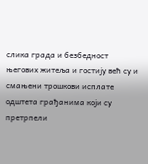слика града и безбедност његових житеља и гостију већ су и смањени трошкови исплате одштета грађанима који су претрпели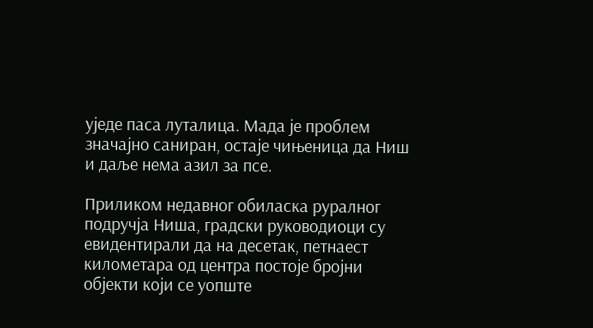уједе паса луталица. Мада је проблем значајно саниран, остаје чињеница да Ниш и даље нема азил за псе.

Приликом недавног обиласка руралног подручја Ниша, градски руководиоци су евидентирали да на десетак, петнаест километара од центра постоје бројни објекти који се уопште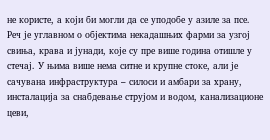не користе, а који би могли да се уподобе у азиле за псе. Реч је углавном о објектима некадашњих фарми за узгој свиња, крава и јунади, које су пре више година отишле у стечај. У њима више нема ситне и крупне стоке, али је сачувана инфраструктура – силоси и амбари за храну, инсталација за снабдевање струјом и водом, канализационе цеви,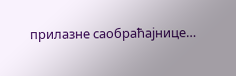прилазне саобраћајнице…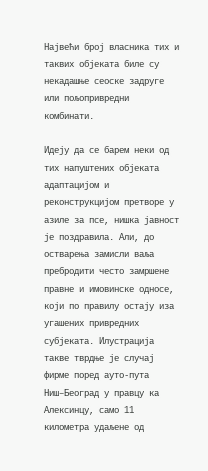Највећи број власника тих и таквих објеката биле су некадашње сеоске задруге или пољопривредни комбинати.

Идеју да се барем неки од тих напуштених објеката адаптацијом и реконструкцијом претворе у азиле за псе, нишка јавност је поздравила. Али, до остварења замисли ваља пребродити често замршене правне и имовинске односе, који по правилу остају иза угашених привредних субјеката. Илустрација такве тврдње је случај фирме поред ауто-пута Ниш–Београд у правцу ка Алексинцу, само 11 километра удаљене од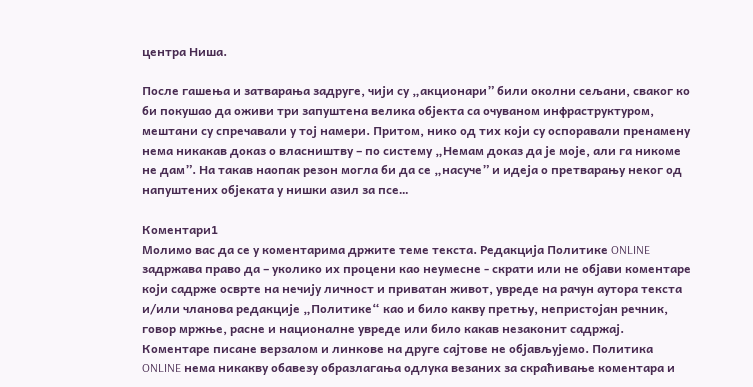центра Ниша.

После гашења и затварања задруге, чији су „акционари” били околни сељани, сваког ко би покушао да оживи три запуштена велика објекта са очуваном инфраструктуром, мештани су спречавали у тој намери. Притом, нико од тих који су оспоравали пренамену нема никакав доказ о власништву – по систему „Немам доказ да је моје, али га никоме не дам”. На такав наопак резон могла би да се „насуче” и идеја о претварању неког од напуштених објеката у нишки азил за псе…

Коментари1
Молимо вас да се у коментарима држите теме текста. Редакција Политике ONLINE задржава право да – уколико их процени као неумесне - скрати или не објави коментаре који садрже осврте на нечију личност и приватан живот, увреде на рачун аутора текста и/или чланова редакције „Политике“ као и било какву претњу, непристојан речник, говор мржње, расне и националне увреде или било какав незаконит садржај. Коментаре писане верзалом и линкове на друге сајтове не објављујемо. Политика ONLINE нема никакву обавезу образлагања одлука везаних за скраћивање коментара и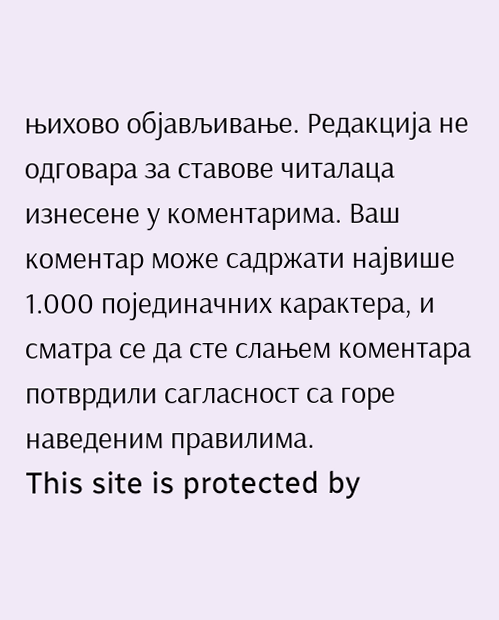њихово објављивање. Редакција не одговара за ставове читалаца изнесене у коментарима. Ваш коментар може садржати највише 1.000 појединачних карактера, и сматра се да сте слањем коментара потврдили сагласност са горе наведеним правилима.
This site is protected by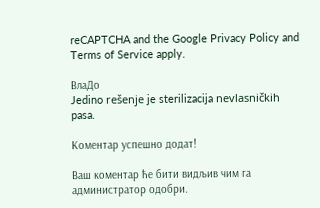reCAPTCHA and the Google Privacy Policy and Terms of Service apply.

ВлаДо
Jedino rešenje je sterilizacija nevlasničkih pasa.

Комeнтар успeшно додат!

Ваш комeнтар ћe бити видљив чим га администратор одобри.